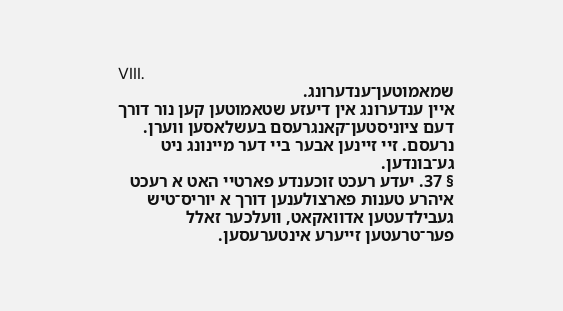VIII.
שמאמוטען־ענדערונג.
איין ענדערונג אין דיעזע שטאמוטען קען נור דורך דעם ציוניסטען־קאנגרעסם בעשלאסען ווערן.
נרעסם. זיי זיינען אבער ביי דער מיינונג ניט גע־בונדען.
§ 37. יעדע רעכט זוכענדע פארטיי האט א רעכט איהרע טענות פארצולענען דורך א יוריס־טיש געבילדעטען אדוואקאט, וועלכער זאלל פער־טרעטען זייערע אינטערעסען.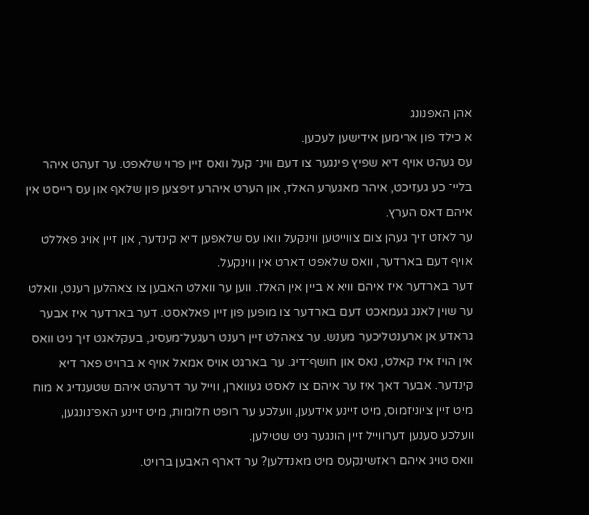אהן האפנונג
א כילד פון ארימען אידישען לעכען.
עס געהט אויף דיא שפיץ פינגער צו דעם ווינ־ קעל וואס זיין פרוי שלאפט. ער זעהט איהר בליי־ כע געזיכט, איהר מאגערע האלז, און הערט איהרע זיפצען פון שלאף און עס רייסט אין איהם דאס הערץ.
ער לאזט זיך געהן צום צווייטען ווינקעל וואו עס שלאפען דיא קינדער, און זיין אויג פאללט אויף דעם בארדער, וואס שלאפט דארט אין ווינקעל.
דער בארדער איז איהם וויא א ביין אין האלז. ווען ער וואלט האבען צו צאהלען רענט, וואלט ער שוין לאנג געמאכט דעם בארדער צו מופען פון זיין פאלאסט. דער בארדער איז אבער גראדע אן ארענטליכער מענש. ער צאהלט זיין רענט רעגעל־מעסיג, בעקלאגט זיך ניט וואס אין הויז איז קאלט, נאס און חושף־דיג. ער בארגט אויס אמאל אויף א ברויט פאר דיא קינדער. אבער דאך איז ער איהם צו לאסט געווארן, ווייל ער דרעהט איהם שטענדיג א מוח מיט זיין ציוניזמוס, מיט זיינע אידעען, וועלכע ער רופט חלומות, מיט זיינע האפ־נונגען, וועלכע סענען דערווייל זיין הונגער ניט שטילען.
וואס טויג איהם ראזשינקעס מיט מאנדלען? ער דארף האבען ברויט.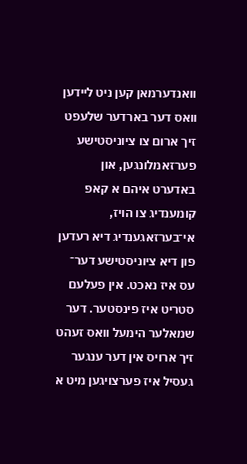וואנדערמאן קען ניט ליידען וואס דער בארדער שלעפט זיך ארום צו ציוניסטישע פערזאמלונגען, און באדערט איהם א קאפ קומענדיג צו הויז, אי־בערזאגענדיג דיא רעדען פון דיא ציוניסטישע דער־
עס איז נאכט. אין פעלעם סטריט איז פינסטער. דער שמאלער הימעל וואס זעהט זיך ארויס אין דער ענגער געסיל איז פערצויגען מיט א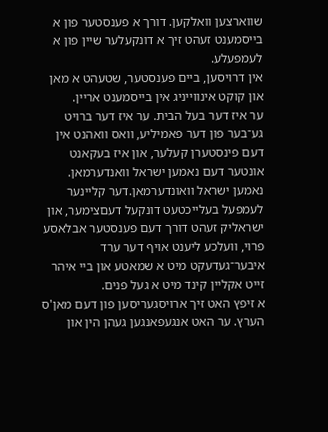שווארצען וואלקען. דורך א פענסטער פון א בייסמענט זעהט זיך א דונקעלער שיין פון א לעמפעלע.
אין דרויסען, ביים פענסטער, שטעהט א מאן און קוקט אינווייניג אין בייסמענט אריין.
ער איז דער בעל הבית. ער איז דער ברויט גע־בער פון דער פאמיליע, וואס וואהנט אין דעם פינסטערן קעלער, און איז בעקאנט אונטער דעם נאמען ישראל וואנדערמאן.
נאמען ישראל וואונדערמאן.דער קליינער לעמפעל בעלייכטעט דונקעל דעםצימער, און ישראליק זעהט דורך דעם פענסטער אבלאסע פרוי, וועלכע ליענט אויף דער ערד איבער־געדעקט מיט א שמאטע און ביי איהר זייט אקליין קינד מיט א געל פנים.
א זיפץ האט זיך ארויסגעריסען פון דעם מאן'ס הערץ. ער האט אנגעפאנגען געהן הין און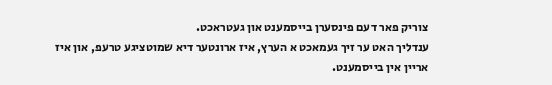צוריק פאר דעם פינסערן בייסמענט און געטראכט.
ענדליך האט ער זיך געמאכט א הערץ, איז ארונטער דיא שמוטציגע טרעפ, און איז אריין אין בייסמענט.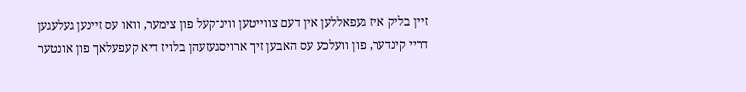זיין בליק איז געפאללען אין דעם צווייטען ווינ־קעל פון צימער, וואו עס זיינען געלעגען דריי קינדער, פון וועלכע עס האבען זיך ארויסגעזעהן בלויז דיא קעפעלאך פון אונטער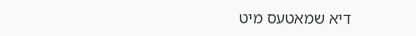דיא שמאטעס מיט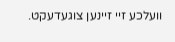וועלכע זיי זיינען צוגעדעקט.